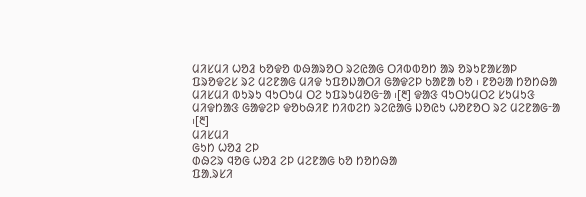ᱢᱤᱥᱢᱤ ᱦᱚᱲ ᱠᱚᱫᱚ ᱵᱷᱟᱨᱚᱛ ᱨᱮᱭᱟᱜ ᱛᱤᱵᱵᱚᱴ ᱟᱨ ᱚᱨᱩᱱᱟᱥᱟᱞ ᱯᱨᱚᱫᱮᱥ ᱨᱮ ᱢᱮᱱᱟᱜ ᱢᱤᱫ ᱩᱯᱚᱡᱟᱛᱤ ᱜᱟᱫᱮᱞ ᱠᱟᱱᱟ ᱠᱚ ᱾ ᱱᱚᱶᱟ ᱴᱚᱴᱷᱟ ᱢᱤᱥᱢᱤ ᱵᱩᱨᱩ ᱧᱩᱛᱩᱢ ᱛᱮ ᱩᱯᱨᱩᱢᱚᱜᱼᱟ ᱾[᱓] ᱫᱟᱝ ᱧᱩᱛᱩᱢᱛᱮ ᱥᱩᱢᱩᱝ ᱢᱤᱫᱴᱟᱝ ᱜᱟᱫᱮᱞ ᱫᱚᱠᱷᱤᱱ ᱴᱤᱵᱮᱴ ᱨᱮᱭᱟᱜ ᱡᱚᱭᱩ ᱦᱚᱱᱚᱛ ᱨᱮ ᱢᱮᱱᱟᱜᱼᱟ ᱾[᱓]
ᱢᱤᱥᱢᱤ
ᱜᱩᱴ ᱦᱚᱲ ᱮᱞ
ᱰᱷᱮᱨ ᱧᱚᱜ ᱦᱚᱲ ᱮᱞ ᱢᱮᱱᱟᱜ ᱠᱚ ᱴᱚᱴᱷᱟ
ᱯᱟᱹᱨᱥᱤ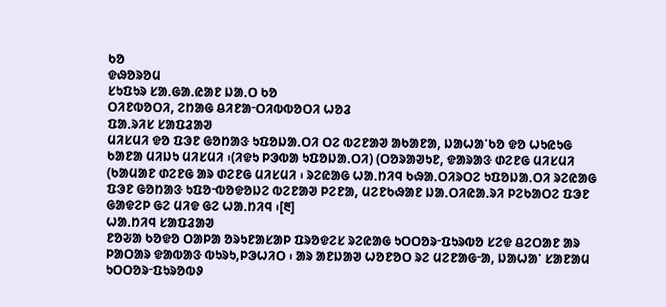ᱠᱚ
ᱫᱷᱚᱨᱚᱢ
ᱥᱩᱯᱩᱨ ᱥᱟᱹᱜᱟᱹᱭᱟᱱ ᱡᱟᱹᱛ ᱠᱚ
ᱛᱤᱱᱵᱚᱛᱤ, ᱮᱴᱟᱜ ᱪᱤᱱᱟᱼᱛᱤᱵᱵᱚᱛᱤ ᱦᱚᱲ
ᱯᱟᱹᱨᱤᱥ ᱥᱟᱯᱲᱟᱣ
ᱢᱤᱥᱢᱤ ᱫᱚ ᱯᱳᱱ ᱜᱚᱴᱟᱝ ᱩᱯᱚᱡᱟᱹᱛᱤ ᱛᱮ ᱵᱮᱱᱟᱣ ᱟᱠᱟᱱᱟ, ᱡᱟᱦᱟᱸᱠᱚ ᱫᱚ ᱦᱩᱭᱩᱜ ᱠᱟᱱᱟ ᱢᱤᱡᱩ ᱢᱤᱥᱢᱤ ᱾(ᱤᱫᱩ ᱞᱳᱵᱟ ᱩᱯᱚᱡᱟᱹᱛᱤ) (ᱛᱚᱨᱟᱣᱩᱱ, ᱫᱟᱨᱟᱝ ᱰᱮᱱᱜ ᱢᱤᱥᱢᱤ (ᱠᱟᱢᱟᱱ ᱰᱮᱱᱜ ᱟᱨ ᱰᱮᱱᱜ ᱢᱤᱥᱢᱤ ᱾ ᱨᱮᱭᱟᱜ ᱦᱟᱹᱴᱤᱧ ᱠᱷᱟᱹᱛᱤᱨᱛᱮ ᱩᱯᱚᱡᱟᱹᱛᱤ ᱨᱮᱭᱟᱜ ᱯᱳᱱ ᱜᱚᱴᱟᱝ ᱩᱯᱚᱼᱵᱚᱫᱚᱡᱮ ᱵᱮᱱᱟᱣ ᱞᱮᱱᱟ, ᱢᱮᱱᱠᱷᱟᱱ ᱡᱟᱹᱛᱤᱭᱟᱹᱨᱤ ᱞᱮᱠᱟᱛᱮ ᱯᱳᱱ ᱜᱟᱫᱮᱞ ᱜᱮ ᱢᱤᱫ ᱜᱮ ᱦᱟᱹᱴᱤᱧ ᱾[᱓]
ᱦᱟᱹᱴᱤᱧ ᱥᱟᱯᱲᱟᱣ
ᱱᱚᱶᱟ ᱠᱚᱫᱚ ᱛᱟᱞᱟ ᱚᱨᱩᱱᱟᱥᱟᱞ ᱯᱨᱚᱫᱮᱥ ᱨᱮᱭᱟᱜ ᱩᱛᱛᱚᱨᱼᱯᱩᱨᱵᱚ ᱥᱮᱫ ᱪᱮᱛᱟᱱ ᱟᱨ ᱞᱟᱛᱟᱨ ᱫᱟᱵᱟᱝ ᱵᱩᱨᱩ,ᱞᱳᱦᱤᱛ ᱾ ᱟᱨ ᱟᱱᱡᱟᱣ ᱦᱚᱱᱚᱛ ᱨᱮ ᱢᱮᱱᱟᱜᱼᱟ, ᱡᱟᱦᱟᱸ ᱥᱟᱱᱟᱢ ᱩᱛᱛᱚᱨᱼᱯᱩᱨᱚᱵᱽ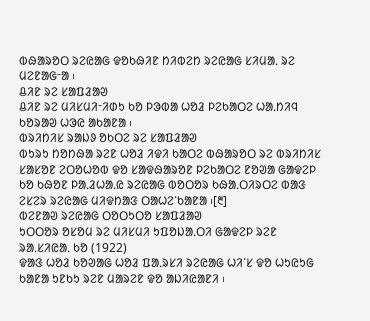ᱵᱷᱟᱨᱚᱛ ᱨᱮᱭᱟᱜ ᱫᱚᱠᱷᱤᱱ ᱴᱤᱵᱮᱴ ᱨᱮᱭᱟᱜ ᱥᱤᱢᱟᱹ ᱨᱮ ᱢᱮᱱᱟᱜᱼᱟ ᱾
ᱪᱤᱱ ᱨᱮ ᱥᱟᱯᱲᱟᱣ
ᱪᱤᱱ ᱨᱮ ᱢᱤᱥᱢᱤᱼᱤᱰᱩ ᱠᱚ ᱞᱳᱵᱟ ᱦᱚᱲ ᱞᱮᱠᱟᱛᱮ ᱦᱟᱹᱴᱤᱧ ᱠᱚᱨᱟᱣ ᱦᱳᱭ ᱟᱠᱟᱱᱟ ᱾
ᱵᱨᱤᱴᱤᱥ ᱨᱟᱡᱽ ᱚᱠᱛᱮ ᱨᱮ ᱥᱟᱯᱲᱟᱣ
ᱵᱩᱨᱩ ᱴᱚᱴᱷᱟ ᱨᱮᱱ ᱦᱚᱲ ᱤᱫᱤ ᱠᱟᱛᱮ ᱵᱷᱟᱨᱚᱛ ᱨᱮ ᱵᱨᱤᱴᱤᱥ ᱥᱟᱥᱚᱱ ᱮᱛᱚᱦᱚᱵ ᱫᱚ ᱥᱟᱫᱷᱟᱨᱚᱱ ᱞᱮᱠᱟᱛᱮ ᱱᱚᱣᱟ ᱜᱟᱫᱮᱞ ᱠᱚ ᱠᱷᱚᱱ ᱞᱟᱹᱲᱦᱟᱹᱭ ᱨᱮᱭᱟᱜ ᱵᱚᱛᱚᱨ ᱠᱷᱟᱹᱛᱤᱨᱛᱮ ᱵᱟᱝ ᱮᱥᱮᱨ ᱨᱮᱭᱟᱜ ᱢᱤᱫᱴᱟᱝ ᱛᱟᱦᱮᱸᱠᱟᱱᱟ ᱾[᱓]
ᱵᱮᱱᱟᱣ ᱨᱮᱭᱟᱜ ᱛᱚᱛᱩᱛᱚ ᱥᱟᱯᱲᱟᱣ
ᱩᱛᱛᱚᱨ ᱚᱥᱚᱢ ᱨᱮ ᱢᱤᱥᱢᱤ ᱩᱯᱚᱡᱟᱹᱛᱤ ᱜᱟᱫᱮᱞ ᱨᱮᱱ ᱨᱟᱹᱥᱤᱭᱟᱹ ᱠᱚ (1922)
ᱫᱟᱝ ᱦᱚᱲ ᱠᱚᱣᱟᱜ ᱦᱚᱲ ᱯᱟᱹᱨᱥᱤ ᱨᱮᱭᱟᱜ ᱦᱤᱸᱥ ᱫᱚ ᱦᱩᱭᱩᱜ ᱠᱟᱱᱟ ᱩᱱᱠᱩ ᱨᱮᱱ ᱢᱟᱨᱮᱱ ᱫᱚ ᱟᱡᱤᱭᱟᱱᱤ ᱾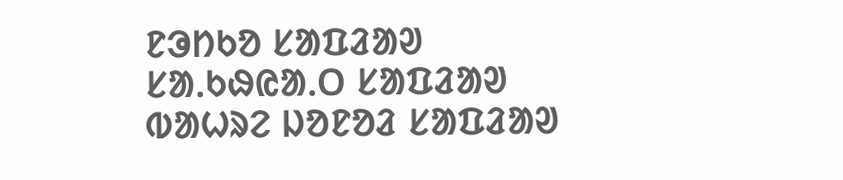ᱱᱳᱴᱠᱚ ᱥᱟᱯᱲᱟᱣ
ᱥᱟᱹᱠᱷᱭᱟᱹᱛ ᱥᱟᱯᱲᱟᱣ
ᱵᱟᱦᱨᱮ ᱡᱚᱱᱚᱲ ᱥᱟᱯᱲᱟᱣ